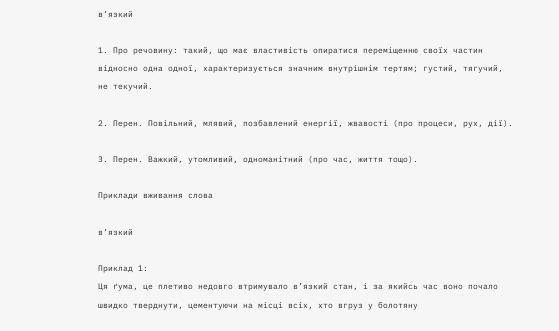в’язкий

1. Про речовину: такий, що має властивість опиратися переміщенню своїх частин відносно одна одної, характеризується значним внутрішнім тертям; густий, тягучий, не текучий.

2. Перен. Повільний, млявий, позбавлений енергії, жвавості (про процеси, рух, дії).

3. Перен. Важкий, утомливий, одноманітний (про час, життя тощо).

Приклади вживання слова

в’язкий

Приклад 1:
Ця ґума, це плетиво недовго втримувало в’язкий стан, і за якийсь час воно почало швидко тверднути, цементуючи на місці всіх, хто вгруз у болотяну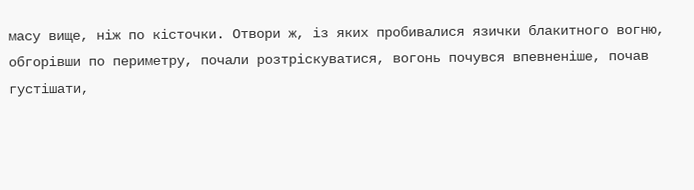масу вище, ніж по кісточки. Отвори ж, із яких пробивалися язички блакитного вогню, обгорівши по периметру, почали розтріскуватися, вогонь почувся впевненіше, почав густішати,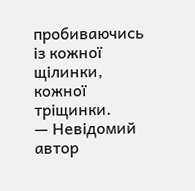пробиваючись із кожної щілинки, кожної тріщинки.
— Невідомий автор